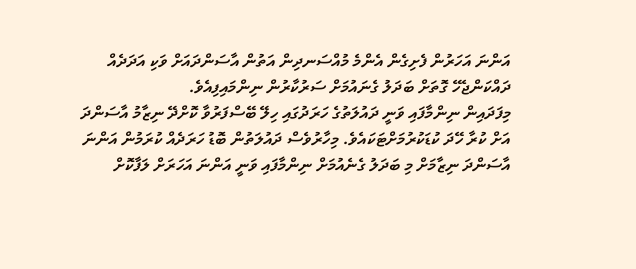އަންނަ އަހަރުން ފެށިގެން އެންމެ މުއްސަނދިން އަތުން އާސަންދައަށް ވަކި އަދަދެއް ދައްކަންޖެހޭ ގޮތަށް ބަދަލު ގެނައުމަށް ސަރުކާރުން ނިންމައިފިއެވެ.
މިފަދައިން ނިންމާފައި ވަނީ ދައުލަތުގެ ހަރަދުގައި ހިލޭ ބޭސްފަރުވާ ކޮށްދޭ ނިޒާމު އާސަންދަ އަށް ކުރާ ހޭދަ ކުޑަކުރުމަށްޓަކައެވެ. މިހާރުވެސް ދައުލަތުން ބޮޑު ހަރަދެއް ކުރަމުން އަންނަ އާސަންދަ ނިޒާމަށް މި ބަދަލު ގެނެއުމަށް ނިންމާފައި ވަނީ އަންނަ އަހަރަށް ލަފާކޮށް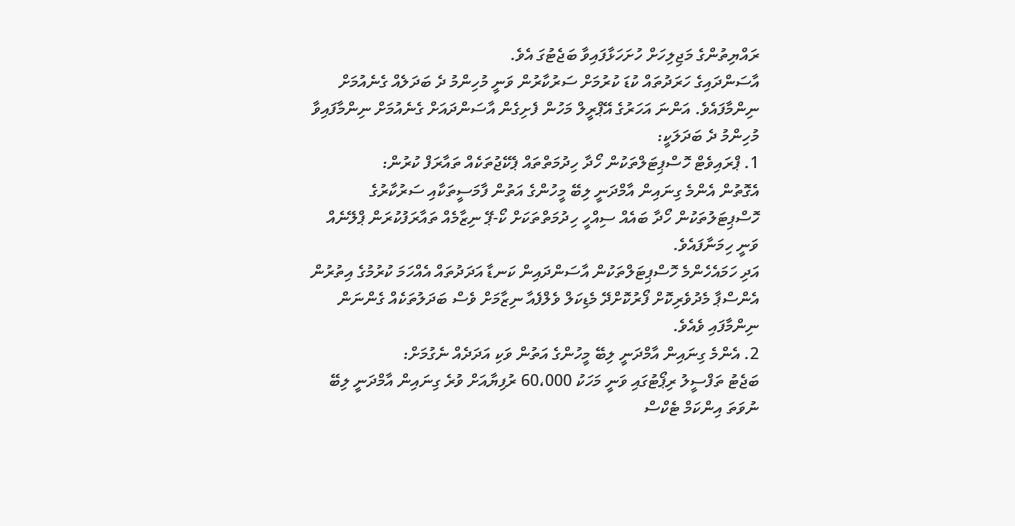ރައްޔިތުންގެ މަޖިލިހަށް ހުށަހަޅާފައިވާ ބަޖެޓުގަ އެވެ.
އާސަންދައިގެ ހަރަދުތައް ކުޑަ ކުރުމަށް ސަރުކާރުން ވަނީ މުހިންމު ދެ ބަދަލެއް ގެނެއުމަށް ނިންމާފައެވެ. އަންނަ އަހަރުގެ އޭޕްރީލް މަހުން ފެށިގެން އާސަންދައަށް ގެނެއުމަށް ނިންމާފައިވާ މުހިންމު ދެ ބަދަލަކީ:
1. ޕްރައިވެޓް ހޮސްޕިޓަލްތަކުން ހޯދާ ހިދުމަތްތައް ޕެކޭޖުތަކެއް ތައާރަފް ކުރުން:
އެގޮތުން އެންމެ ގިނައިން އާމްދަނީ ލިބޭ މީހުންގެ އަތުން ފާމަސީތަކާއި ސަރުކާރުގެ ހޮސްޕިޓަލުތަކުން ހޯދާ ބައެއް ސިއްހީ ހިދުމަތްތަކަށް ކޯ-ޕޭ ނިޒާމެއް ތައާރަފުކުރަން ޕްލޭނެއް ވަނީ ހިމަނާފައެވެ.
އަދި ހަމައެހެންމެ ހޮސްޕިޓަލްތަކުން އާސަންދައިން ކަނޑާ އަދަދުތައް އެއްހަމަ ކުރުމުގެ އިތުރުން އެންސްޕާ މެދުވެރިކޮށް ފޯރުކޮށްދޭ މެޑިކަލް ވެލްފެއާ ނިޒާމަށް ވެސް ބަދަލުތަކެއް ގެންނަން ނިންމާފައި ވެއެވެ.
2. އެންމެ ގިނައިން އާމްދަނީ ލިބޭ މީހުންގެ އަތުން ވަކި އަދަދެއް ނެގުމަށް:
ބަޖެޓު ތަފްސީލު ރިޕޯޓުގައި ވަނީ މަހަކު 60،000 ރުފިޔާއަށް ވުރެ ގިނައިން އާމްދަނީ ލިބޭ ނުވަތަ އިންކަމް ޓެކްސް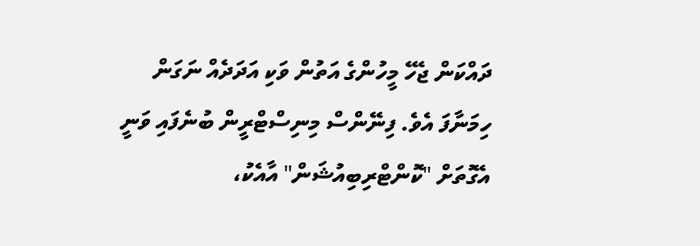ދައްކަން ޖެހޭ މީހުންގެ އަތުން ވަކި އަދަދެއް ނަގަން ހިމަނާފަ އެވެ. ފިނޭންސް މިނިސްޓްރީން ބުނެފައި ވަނީ އެގޮތަށް "ކޮންޓްރިބިއުޝަން" އާއެކު،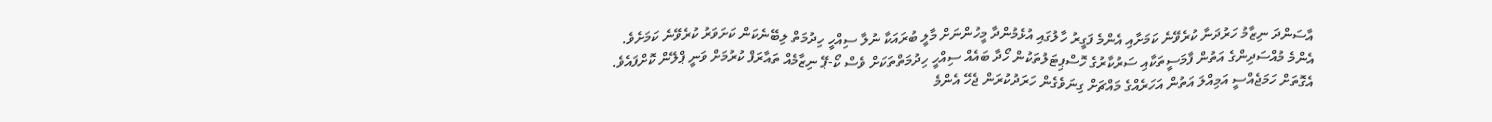އާސަންދަ ނިޒާމު ހަރުދަނާ ކުރެވޭނެ ކަމަށާއި އެންމެ ފަގީރު ހާލުގައި އުޅެމުންދާ މީހުންނަށް މާލީ ބުރައަކާ ނުލާ ސިއްހީ ހިދުމަތް ލިބޭނެކަން ކަށަވަރު ކުރެވޭނެ ކަމަށެވެ.
އެންމެ މުއްސަދިންގެ އަތުން ފާމަސީތަކާއި ސަރުކާރުގެ ހޮސްޕިޓަލުތަކުން ހޯދާ ބައެއް ސިއްހީ ހިދުމަތްތަކަށް ވެސް ކޯ-ޕޭ ނިޒާމެއް ތައާރަފް ކުރުމަށް ވަނީ ޕްލޭން ކޮށްފައެވެ. އެގޮތަށް ހަމަޖެއްސީ އަމިއްލަ އަތުން އަހަރެއްގެ މައްޗަށް ގިނަވެގެން ހަރަދުކުރަން ޖެހޭ އެންމެ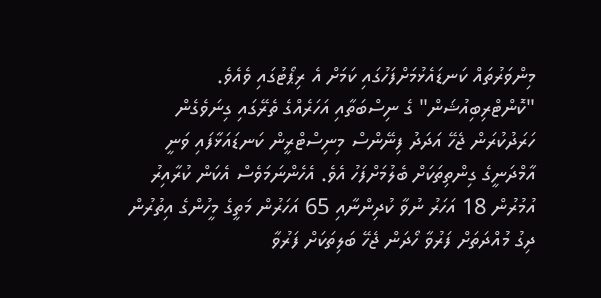މިންވަރުތައް ކަނޑައެޅުމަށްފަހުގައި ކަމަށް އެ ރިޕޯޓުގައި ވެއެވެ.
"ކޮންޓްރިބިއުޝަން" ގެ ނިސްބަތާއި އަހަރެއްގެ ތެރޭގައި ގިނަވެގެން ހަރަދުކުރަން ޖެހޭ އަދަދު ފިނޭންސް މިނިސްޓްރީން ކަނޑައަޅާފައި ވަނީ އާމްދަނީގެ ގިންތިތަކަށް ބެލުމަށްފަހު އެވެ. އެހެންނަމަވެސް އެކަން ކުރާއިރު އުމުރުން 18 އަހަރު ނުވާ ކުދިންނާއި 65 އަހަރުން މަތީގެ މީހުންގެ އިތުރުން ދިގު މުއްދަތަށް ފަރުވާ ހޯދަން ޖެހޭ ބަލިތަކަށް ފަރުވާ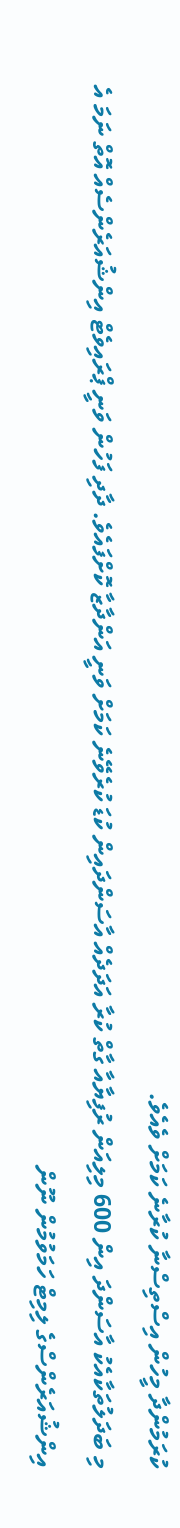ކުރަމުންދާ މީހުން އިސްތިސްނާ ކުރާނެ ކަމަށް ވެއެވެ.
މި ބަދަލުތަކާއެކު އާސަންދަ އިން 600 މިލިއަން ރުފިޔާއާ ގާތް ކުރާ އަދަދެއް އާސަންދައިން ކުޑަ ކުރެވޭނެ ކަމަށް ވަނީ އަންދާޒާ ކޮށްފައެވެ. ދާދި ފަހުން ވަނީ ޕްރައިވެޓް އިންޝުއަރެންސެއް އޮތް ނަމަ އެ އިންޝުއަރެންސްގެ ލިމިޓް ހަމަވުމުން ނޫން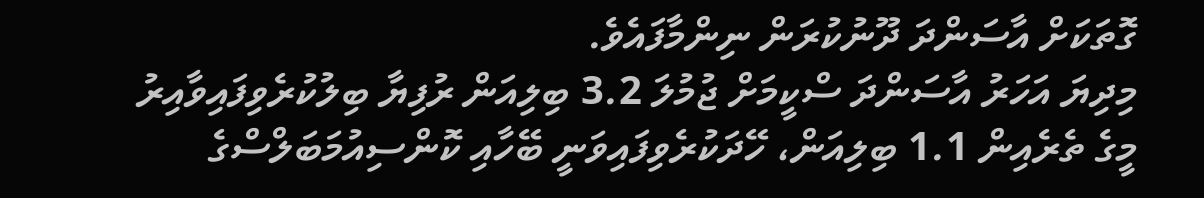ގޮތަކަށް އާސަންދަ ދޫނުކުރަން ނިންމާފައެވެ.
މިދިޔަ އަހަރު އާސަންދަ ސްކީމަށް ޖުމުލަ 3.2 ބިލިއަން ރުފިޔާ ބިލުކުރެވިފައިވާއިރު މީގެ ތެރެއިން 1.1 ބިލިއަން، ހޭދަކުރެވިފައިވަނީ ބޭހާއި ކޮންސިއުމަބަލްސްގެ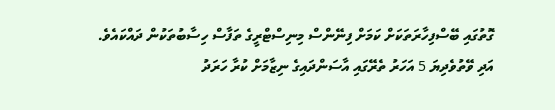ގޮތުގައި ބޭސްފިހާރަތަކަށް ކަމަށް ފިނޭންސް މިނިސްޓްރީގެ ތަފާސް ހިސާބުތަކުން ދައްކައެވެ. އަދި ވޭތުވެދިޔަ 5 އަހަރު ތެރޭގައި އާސަންދައިގެ ނިޒާމަށް ކުރާ ހަރަދު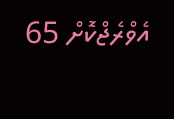އެވްރެޖްކޮށް 65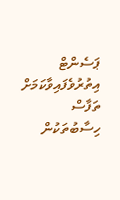ޕަސެންޓް އިތުރުވެފައިވާކަމަށް ތަފާސް ހިސާބުތަކުން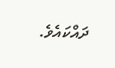ދައްކައެވެ.